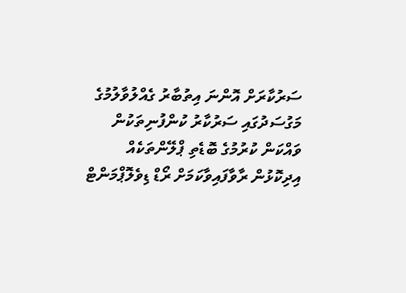ސަރުކާރަށް އޮންނަ އިތުބާރު ގެއްލުވާލުމުގެ މަގުސަދުގައި ސަރުކާރު ކުންފުނިތަކުން ވައްކަން ކުރުމުގެ ބޮޑެތި ޕްލޭންތަކެއް އިދިކޮޅުން ރާވާފައިވާކަމަށް ރޯޑް ޑިވެލޮޕްމަންޓް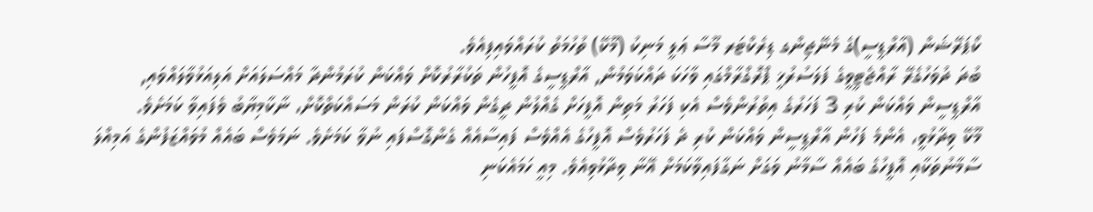ކޯޕަރޭޝަން (އާރްޑީސީ)ގެ މެނޭޖިންގ ޑިރެކްޓަރ މޫސާ ޢަލީ މަނިކު (މޫކޭ) ތުހުމަތު ކުރައްވައިފިއެވެ.
ބުދަ ދުވަހުގެރޭ ރާއްޖެޓީވީގެ ފަލަސުރުޚީ ޕްރޮގްރާމްގައި ވާހަކަ ދައްކަވަމުން, އާރްޑީސީގެ އޮފީހުން ތަކުރާރުކޮށް ވައްކަން ކުރަމުންދާ މައްސަލައަށް އަލިއަޅުވާލައްވައި, އާރްޑީސީން ވައްކަން ކުރި 3 ފަހަރުގެ އިތުރުންވެސް އެކި ފަހަރު މަތިން އޮފީހަށް ގެއްލުން ދީގެން ވައްކަން ކުރަން މަސައްކަތްކޮށް، ނާކާމިޔާބު ވެފައިވާ ކަމަށެވެ.
މޫކޭ ވިދާޅުވީ، އެންމެ ފަހުން އާރްޑީސީން ވައްކަން ކުރި ދެ ފަހަރުވެސް އޮފީހުގެ އެއްވެސް ފައިސާއެއް ގެންގޮސްފައި ނުވާ ކަމަށެވެ. ނަމަވެސް ބައެއް މުވައްޒަފުންގެ އަމިއްލަ ސާމާނުތަކާއި އޮފީހުގެ ބައެއް ސާމާނު ވަގަށް ނަގާފައިވާކަމަށް އޭނާ ވިދާޅުވިއެވެ. މިއީ ހަމައެކަނި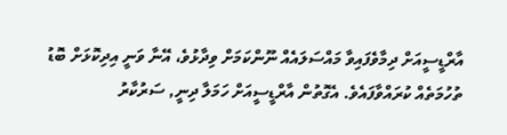އާރްޑީސީއަށް ދިމާވެފައިވާ މައްސަލައެއް ނޫންކަމަށް ވިދާޅުވެ، އޭނާ ވަނީ އިދިކޮޅަށް ބޮޑު ތުހުމަތެއް ކުރައްވާފައެވެ. އެގޮތުން އާރްޑީސީއަށް ހަމަލާ ދިނީ, ސަރުކާރު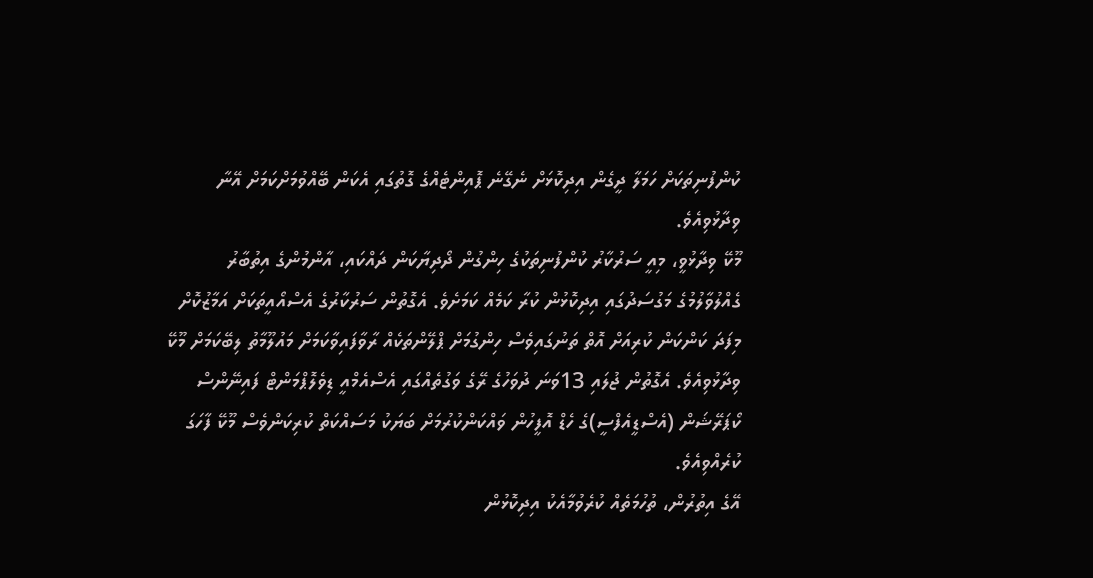ކުންފުނިތަކަށް ހަމަލާ ދީގެން އިދިކޮޅަށް ނެގޭނެ ޕޮއިންޓެއްގެ ގޮތުގައި އެކަން ބޭއްވުމަށްކަމަށް އޭނާ ވިދާޅުވިއެވެ.
މޫކޭ ވިދާޅުވީ، މިއީ ސަރުކާރު ކުންފުނިތަކުގެ ހިންގުން ދޯދިޔާކަން ދައްކައި، އާންމުންގެ އިތުބާރު ގެއްލުވާލުމުގެ މަގުސަދުގައި އިދިކޮޅުން ކުރާ ކަމެއް ކަމަށެވެ. އެގޮތުން ސަރުކާރުގެ އެސްއޯއީތަކަށް އަމާޒުކޮށް މިފަދަ ކަންކަން ކުރިއަށް އޮތް ތަނުގައިވެސް ހިންގުމަށް ޕްލޭންތަކެއް ރާވާފައިވާކަމަށް މައުލޫމާތު ލިބޭކަމަށް މޫކޭ ވިދާޅުވިއެވެ. އެގޮތުން ޖުލައި 13ވަނަ ދުވަހުގެ ރޭގެ ވަގުތެއްގައި އެސްއެމްއީ ޑިވެލޮޕްމަންޓް ފައިނޭންސް ކޯޕަރޭޝަން (އެސްޑީއެފްސީ)ގެ ހެޑް އޮފީހުން ވައްކަންކުރުމަށް ބަޔަކު މަސައްކަތް ކުރިކަންވެސް މޫކޭ ފާހަގަ ކުރެއްވިއެވެ.
އޭގެ އިތުރުން، ތުހުމަތެއް ކުރެވުމާއެކު އިދިކޮޅުން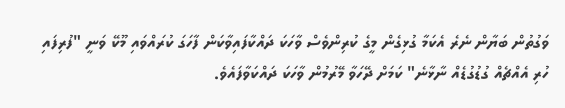ވަގުތުން ބަޔާން ނެރެ އެކަމާ ގުޅިގެން މީގެ ކުރިންވެސް ވާހަކަ ދައްކާފައިވާކަން ފާހަގަ ކުރައްވައި މޫކޭ ވަނީ "ފުރިފައި ހުރި އެއްޗެއް ގުޑުގުޑެއް ނާޅާނެ" ކަމަށް ދޭހަވާ މޭރުމުން ވާހަކަ ދައްކަވާފައެވެ.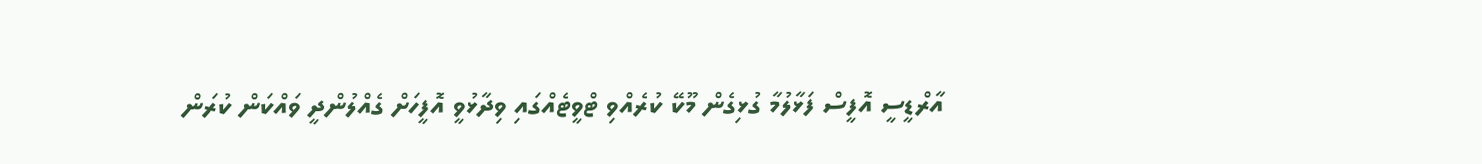އާރްޑީސީ އޮފީސް ފަޅާލުމާ ގުޅިގެން މޫކޭ ކުރެއްވި ޓްވީޓެއްގައި ވިދާޅުވީ އޮފީހަށް ގެއްލުންދީ ވައްކަން ކުރަން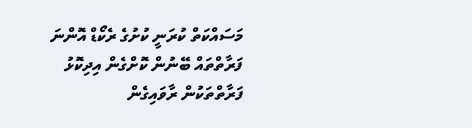މަސައްކަތް ކުރަނީ ކުށުގެ ރެކޯޑް އޮންނަ ފަރާތްތައް ބޭނުން ކޮށްގެން އިދިކޮޅު ފަރާތްތަކުން ރާވައިގެން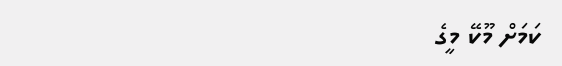ކަމަށް މޫކޭ މީގެ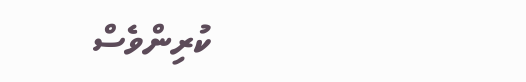ކުރިންވެސް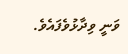ވަނީ ވިދާޅުވެފައެވެ.